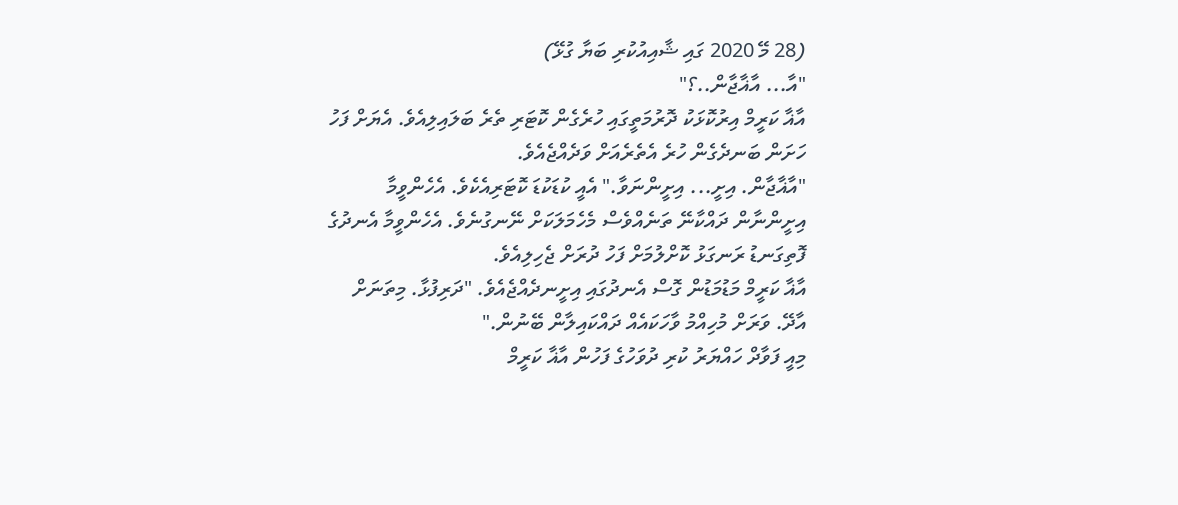(28 މޭ 2020 ގައި ޝާއިއުކުރި ބަޔާ ގުޅޭ)
"އާ... އާޣާޖާން..؟"
އާޣާ ކަރީމް އިރުކޮޅަކު ދޮރުމަތީގައި ހުރެގެން ކޮޓަރި ތެރެ ބަލައިލިއެވެ. އެޔަށް ފަހު ހަށަން ބަނދެގެން ހުރެ އެތެރެއަށް ވަދެއްޖެއެވެ.
"އާޣާޖާން. އިށީ... އިށީންނަވާ." އެއީ ކުޑަކުޑަ ކޮޓަރިއެކެވެ. އެހެންވީމާ އިށީންނާން ދައްކާނޭ ތަނެއްވެސް މެހެމަލަކަށް ނޭނގުނެވެ. އެހެންވީމާ އެނދުގެ ފޮތިގަނޑު ރަނގަޅު ކޮށްލުމަށް ފަހު ދުރަށް ޖެހިލިއެވެ.
އާޣާ ކަރީމް މަޑުމަޑުން ގޮސް އެނދުގައި އިށީނދެއްޖެއެވެ. "ދަރިފުޅާ. މިތަނަށް އާދޭ. ވަރަށް މުހިއްމު ވާހަކައެއް ދައްކައިލާން ބޭނުން."
މިއީ ފަވާދް ހައްޔަރު ކުރި ދުވަހުގެ ފަހުން އާޣާ ކަރީމް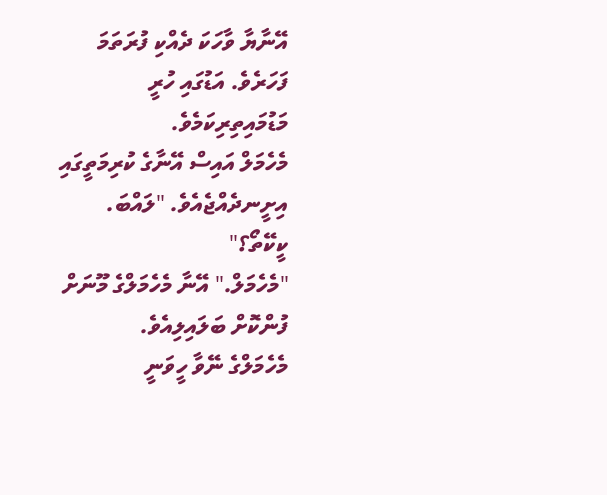އޭނާޔާ ވާހަކަ ދެއްކި ފުރަތަމަ ފަހަރެވެ. އަޑުގައި ހުރީ މަޑުމައިތިރިކަމެވެ.
މެހެމަލް އައިސް އޭނާގެ ކުރިމަތީގައި އިށީނދެއްޖެއެވެ. "ލައްބަ. ކީކޭތޯ؟"
"މެހެމަލް." އޭނާ މެހެމަލްގެ މޫނަށް ފުންކޮށް ބަލައިލިއެވެ.
މެހެމަލްގެ ނޭވާ ހީވަނީ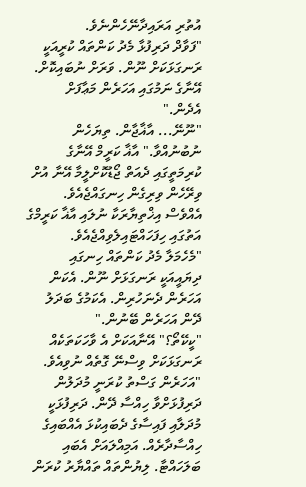އުތުރި އަރައިދާނޭހެންނެވެ.
"ފަވާދް ދަރިފުޅާ މެދު ކަންތައް ކުރީއަކީ ރަނގަޅަކަށް ނޫން. ވަރަށް ނުބައިކޮށް. އޭނާގެ ނަމުގައި އަހަރެން މަޢާފަށް އެދެން."
"ނޫނޭ... އާޣާޖާން. ތިޔަހެން ނުބުނުއްވާ." އާޣާ ކަރީމް އޭނާގެ ކުރިމަތީގައި ދެއަތް ޖޯޑުކޮށްލީމާ އޭނާ އުށް ވިރޭހެން ވިރިގެން ހިނގައްޖެއެވެ. އެއްވެސް އިޚްތިޔާރަކާ ނުލައި އާޣާ ކަރީމްގެ އަތުގައި ހިފަހައްޓައިލެވިއްޖެއެވެ.
"މެހެމަލާ މެދު ކަންތައް ހިނގައި ދިޔައީއަކީ ރަނގަޅަށް ނޫން. އެކަން އަހަރެން ދެނަހުރިން. އެކަމުގެ ބަދަލު ދޭން އަހަރެން ބޭނުން."
"ކީކޭތޯ؟" އޭނާއަކަށް އެ ވާހަކަތަކެއް ރަނގަޅަކަށް ވިސްނޭ ގޮތެއް ނުވިއެވެ.
"އަހަރެން ގަސްތު ކުރަނީ މުދަލުން ދަރިފުޅަށްވާ ހިއްސާ ދޭން. ދަރިފުޅަކީ މުދަލާއި ފައިސާގެ ދެބައިކުޅަ އެއްބައިގެ ހިއްސާދާރެއް. އަމިއްލައަށް އެބައި ބަލަހައްޓާ. ލިޔުންތައް ތައްޔާރު ކުރަން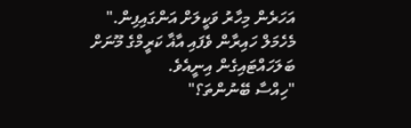އަހަރެން މިހާރު ވަކީލަށް އަންގައިފިން."
މެހެމަލް ހައިރާން ވެފައި އާޣާ ކަރީމްގެ މޫނަށް ބަލަހައްޓައިގެން އިނީއެވެ.
"ހިއްސާ ބޭނުންތަ؟"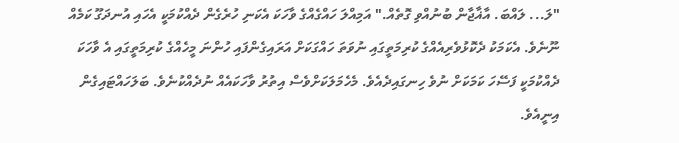"ލަ... ލައްބަ. އާޣާޖާން ބުނުއްވި ގޮތެއް." އަމިއްލަ ހައްގެއްގެ ވާހަކަ އެކަނި ހުރެގެން ދެއްކުމަކީ އެހައި އުނދަގޫ ކަމެއް ނޫނެވެ. އެކަމަކު ދެކޮޅުވެރިއެއްގެ ކުރިމަތީގައި ނުވަތަ ހައްގަކަށް އަރައިގެންފައި ހުންނަ މީހެއްގެ ކުރިމަތީގައި އެ ވާހަކަ ދެއްކުމަކީ ފަސޭހަ ކަމަކަށް ނުވެ ހިނގައިދެއެވެ. މެހެމަލަކަށްވެސް އިތުރު ވާހަކައެއް ނުދެއްކުނެވެ. ބަލަހައްޓައިގެން އިނީއެވެ.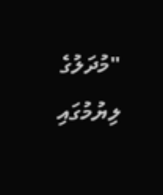"މުދަލުގެ ލިޔުމުގައި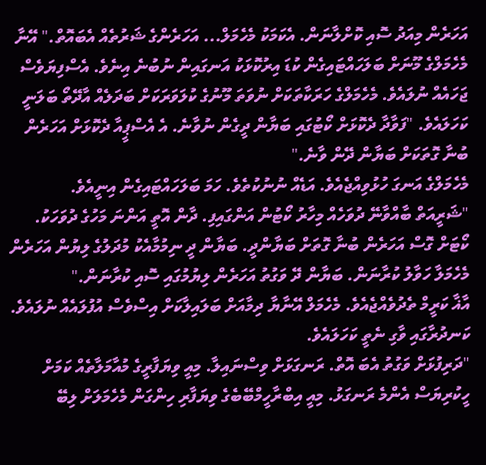އަހަރެން މިއަދު ސޮއި ކޮށްލާނަން. އެކަމަކު މެހެމަލް... އަހަރެންގެ ޝަރުތެއް އެބައޮތް." އޭނާ މެހެމަލްގެ މޫނަށް ބަލަހައްޓައިގެން ކުޑަ އިރުކޮޅަކު އަނގައިން ނުބުނެ އިނެވެ. އެސްފިޔަވެސް ޖަހައެއް ނުލައެވެ. މެހެމަލްގެ ހަރަކާތަކަށް ނުވަތަ މޫނުގެ ކުލަވަރަކަށް ބަދަލެއް އާދޭތޯ ބަލަނީ ކަހަލައެވެ. "ފަވާދާ ދެކޮޅަށް ކޯޓުގައި ބަޔާން ދީގެން ނުވާނެ. އެ އެސްޕީއާ ދެކޮޅަށް އަހަރެން ބުނާ ގޮތަކަށް ބަޔާން ދޭން ވާނެ."
މެހެމަލްގެ އަނގަ ހުޅުވިއްޖެއެވެ. އަޑެއް ނުނުކުތެވެ. ހަމަ ބަލަހައްޓައިގެން އިނީއެވެ.
"ޝަރީއަތް ބާއްވާނޭ ދުވަހެއް މިހާރު ކޯޓުން އަންގައިފި. ދާން އޮތީ އަންނަ މަހުގެ ދުވަހަކު. ކޯޓަށް ގޮސް އަހަރެން ބުނާ ގޮތަށް ބަޔާންދީ. ބަޔާން ދީ ނިމުމާއެކު މުދަލުގެ ލިޔުން އަހަރެން މެހެމަލާ ހަވާލު ކުރާނަން. ބަޔާން ދޭ ވަގުތު އަހަރެން ލިޔުމުގައި ސޮއި ކުރާނަން."
އާޣާ ކަރީމް ތެދުވެއްޖެއެވެ. މެހެމަލް އޭނާޔާ ދިމާއަށް ބަލައިލާކަށް އިސްވެސް އުފުލައެއް ނުލައެވެ. ކަނދުރާގައި ވާގި ނެތީ ކަހަލައެވެ.
"ދަރިފުޅަށް ވަގުތު އެބަ އޮތް. ރަނގަޅަށް ވިސްނައިލާ. މިއީ ވިޔަފާރީގެ މުއާމަލާތެއް ކަމަށް ހީކުރިޔަސް އެންމެ ރަނގަޅު. މިއީ އިބްރާހީމްބޭބެގެ ވިޔަފާރި ހިންގަން މެހެމަލަށް ލިބޭ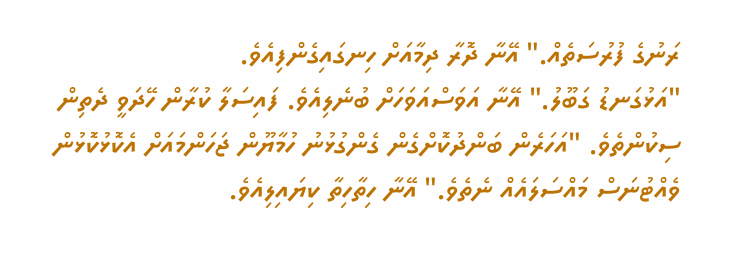ރަނުގެ ފުރުސަތެއް." އޭނާ ދޮރާ ދިމާއަށް ހިނގައިގެންފިއެވެ.
"އަޅުގަނޑު ގަބޫލު." އޭނާ އަވަސްއަވަހަށް ބުނެލިއެވެ. ފައިސަލާ ކުރާން ހޭދަވީ ދެތިން ސިކުންތެވެ. "އަހަރެން ބަންދުކޮށްގެން ގެންގުޅުނު ހުމާޔޫން ޖަހަންމައަށް އެކޮޅުކޮޅުން ވެއްޓުނަސް މައްސަލައެއް ނެތެވެ." އޭނާ ހިތާހިތާ ކިޔައިލިއެވެ.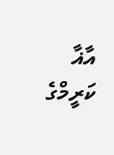އާޣާ ކަރީމްގެ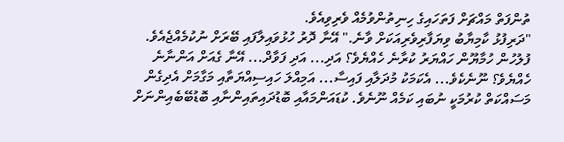ތުންފަތް މައްޗަށް ފަތަހައިގެ ހިނިތުންވުމެއް ވެރިވިއެވެ.
"ދަރިފުޅު ކާމިޔާބު ވިޔަފާރިވެރިއަކަށް ވާނެ." އޭނާ ދޮރު ހުޅުވައިލާފައި ބޭރަށް ނުކުމެއްޖެއެވެ.
ފުލުހުން ހުމާޔޫން ހައްޔަރު ކުރާނެ ހެއްޔެވެ؟ އަދި... އަދި ފަވާދް... އޭނާ ގެއަށް އަންނާނެ ހެއްޔެވެ؟ ނޫނެކެވެ... އެކަމަކު މުދަލާއި ފައިސާ... އަމިއްލަ ހައިސިއްޔަތާއި މަގާމަށް އެދިގެން މަސައްކަތް ކުރުމަކީ ނުބައި ކަމެއް ނޫނެވެ. ކުޑައަންމައާއި ބޮޑުދައިތައިންނާއި ބޮޑުބޭބެއިންނަށް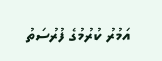އަމުރު ކުރުމުގެ ފުރުސަތު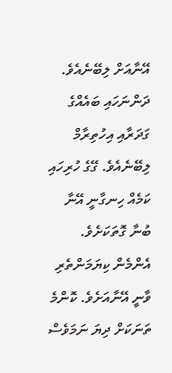އޭނާއަށް ލިބޭނެއެވެ. ދަންނަހައި ބައެއްގެ ގަދަރާއި އިހުތިރާމް ލިބޭނެއެވެ. ގޭގެ ހުރިހައި ކަމެއް ހިނގާނީ އޭނާ ބުނާ ގޮތަކަށެވެ. އެންމެން ކިޔަމަންތެރި ވާނީ އޭނާއަށެވެ. ކޮންމެ ތަނަކަށް ދިޔަ ނަމަވެސް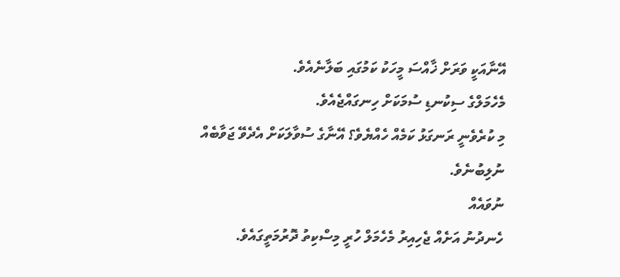އޭނާއަކީ ވަރަށް ޚާއްސަ މީހަކު ކަމުގައި ބަލާނެއެވެ.
މެހެމަލްގެ ސިކުނޑި ސުމަކަށް ހިނގައްޖެއެވެ.
މި ކުރެވެނީ ރަނގަޅު ކަމެއް ހެއްޔެވެ؟ އޭނާގެ ސުވާލަކަށް އެދެވޭ ޖަވާބެއް ނުލިބުނެވެ.
ނުވައެއް
ހެނދުނު އަށެއް ޖެހިއިރު މެހެމަލް ހުރީ މިސްކިތު ދޮރުމަތީގައެވެ.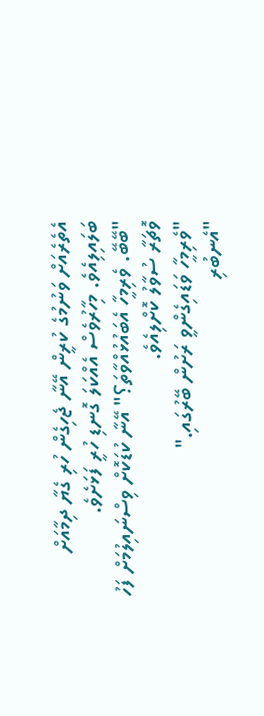އެތެރެއަށް ވަނުމުގެ ކުރީން އޭނާ ޖެހިގެން ހުރި ގެޔާ ދިމާއަށް ބަލައިލިއެވެ. މިހާރުވެސް އެއްކަލަ ގޮނޑި ހުރީ ފަޅަށެވެ.
"ބޭބޭ. ވެރިމީހާ އެބައުޅުއްވާތަ؟" އޭނާ ކުޑަކޮށް ވިސްނައިލުމަށް ފަހު ވޮޗަރާ ސުވާލު ކޮށްލިއެވެ.
"ވެރިމީހާ ވަޑައިގެންވީ ރަށުން ބޭރުގައި."
"އެނބުރި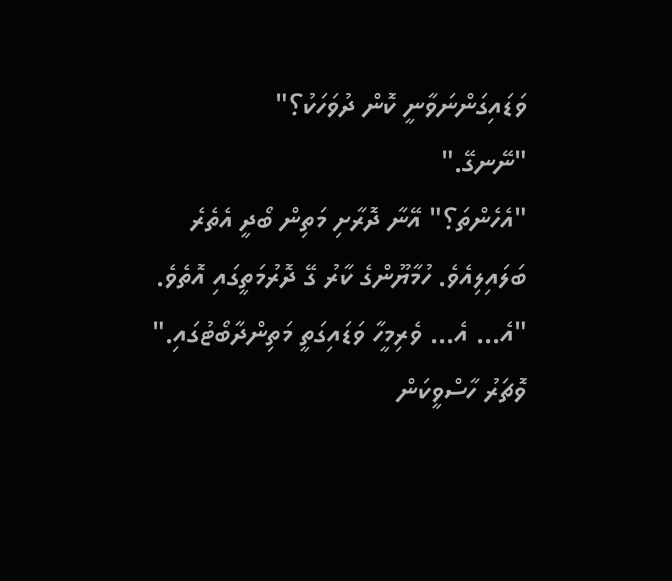ވަޑައިގަންނަވާނީ ކޮން ދުވަހަކު؟"
"ނޭނގޭ."
"އެހެންތަ؟" އޭނާ ދޮރާށި މަތިން ބޯދީ އެތެރެ ބަލައިލިއެވެ. ހުމާޔޫންގެ ކާރު ގޭ ދޮރުމަތީގައި އޮތެވެ.
"އެ... އެ... ވެރިމީހާ ވަޑައިގަތީ މަތިންދާބޯޓުގައި." ވޮޗަރު ހާސްވީކަން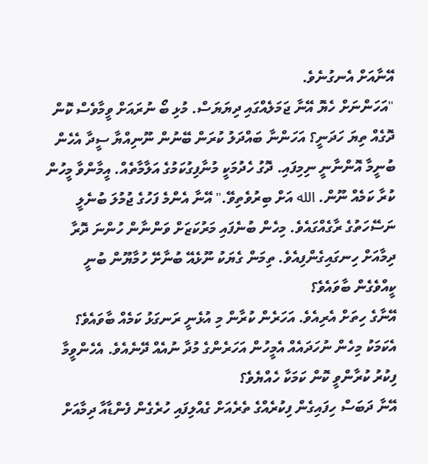އޭނާއަށް އެނގުނެވެ.
"އަހަންނަށް ހެޔޮ އޭނާ ޖަމަލެއްގައި ދިޔަޔަސް. މުޅި ބޯ ނުރައަށް ވީމާވެސް ކޮން ދޮގެއް ތިޔަ ހަދަނީ؟ އަހަންނާ ބައްދަލު ކުރަން ބޭނުން ނޫނިއްޔާ ސީދާ އެހެން ބުނީމާ އޮންނާނީ ނިމިފައި. ދޮގު ހެދުމަކީ މުނާފިގުކަމުގެ އަލާމާތެއް. އީމާންވާ މީހުން ކުރާ ކަމެއް ނޫން. الله އަށް ބިރުވެތިވޭ." އޭނާ އެންމެ ފަހުގެ ޖުމުލަ ބުނެލީ ނަސޭހަތުގެ ރާގެއްގައެވެ. މިހެން ބުނެފައި މަރުކަޒަށް ވަންނާން ހުންނަ ދޮރާ ދިމާއަށް ހިނގައިގެންފިއެވެ. ތިމަން ގެޔަކު ނޫޅެއޭ ބުނާށޭ ހުމާޔޫން ބުނީ ކީއްވެގެން ބާވައެވެ؟
އޭނާގެ ހިތަށް އެރިއެވެ. އަހަރެން ކުރާން މި އުޅެނީ ރަނގަޅު ކަމެއް ބާވައެވެ؟ އެކަމަކު މިހެން ނުހަދައެއް އެމީހުން އަހަރެންގެ މުދާ ނުއެއް ދޭނެއެވެ. އެހެންވީމާ ފިކުރު ކުރާންވީ ކޮން ކަމަކާ ހެއްޔެވެ؟
އޭނާ ދަބަސް ހިފައިގެން ފިކުރެއްގެ ތެރެއަށް ގެއްލިފައި ހުރެގެން ފެންޑާއާ ދިމާއަށް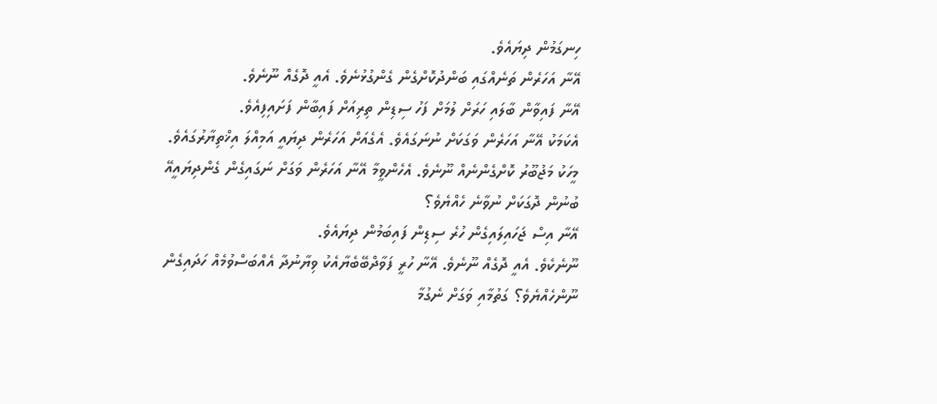ހިނގަމުން ދިޔައެވެ.
އޭނާ އަހަރެން ތަނެއްގައި ބަންދުކޮށްގެން ގެންގުޅުނެވެ. އެއީ ދޮގެއް ނޫނެވެ.
އޭނާ ފައިވާން ބާލައި ހަރަށް ލުމަށް ފަހު ސިޑިން ތިރިއަށް ފައިބާން ފަށައިފިއެވެ.
އެކަމަކު އޭނާ އަހަރެން ވަގަކަށް ނުނަގައެވެ. އެގެއަށް އަހަރެން ދިޔައީ އަމިއްލަ އިޚްތިޔާރުގައެވެ. މީހަކު މަޖުބޫރު ކޮށްގެންނެއް ނޫނެވެ. އެހެންވީމާ އޭނާ އަހަރެން ވަގަށް ނަގައިގެން ގެންދިޔައީއޭ ބުނުން ދޮގަކަށް ނުވާނެ ހެއްޔެވެ؟
އޭނާ އިސް ޖަހައިލައިގެން ހުރެ ސިޑިން ފައިބަމުން ދިޔައެވެ.
ނޫނެކެވެ. އެއީ ދޮގެއް ނޫނެވެ. އޭނާ ހުރީ ފަވާދްބޭބެޔާއެކު ވިޔާނުދާ އެއްބަސްވުމެއް ހަދައިގެން ނޫންހެއްޔެވެ؟ ގަތުމާއި ވަގަށް ނެގުމާ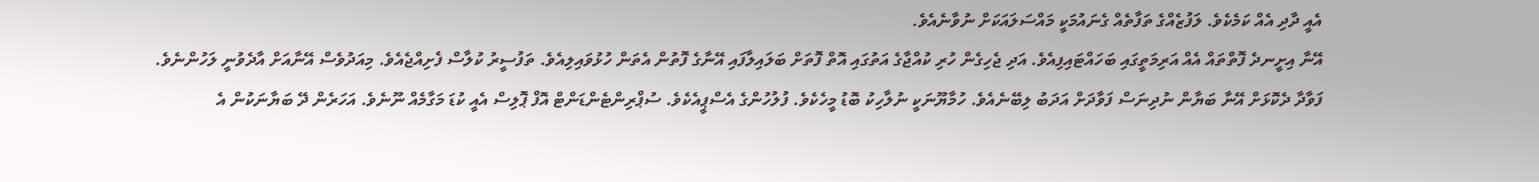އެއީ ދާދި އެއް ކަމެކެވެ. ލަފުޒެއްގެ ތަފާތެއް ގެނައުމަކީ މައްސަލައަކަށް ނުވާނެއެވެ.
އޭނާ އިށީނދެ ފޮތްތައް އެއް އަރިމަތީގައި ބަހައްޓައިފިއެވެ. އަދި ޖެހިގެން ހުރި ކުއްޖާގެ އަތުގައި އޮތް ފޮތަށް ބަލައިލާފައި އޭނާގެ ފޮތުން އެތަން ހުޅުވައިލިއެވެ. ތަފުސީރު ކުލާސް ފެށިއްޖެއެވެ. މިއަދުވެސް އޭނާއަށް އާދެވުނީ ލަހުންނެވެ.
ފަވާދާ ދެކޮޅަށް އޭނާ ބަޔާން ނުދިނަސް ފަވާދަށް އަދަބު ލިބޭނެއެވެ. ހުމާޔޫނަކީ ނުލާހިކު ބޮޑު މީހެކެވެ. ފުލުހުންގެ އެސްޕީއެކެވެ. ސުޕްރިންޓެންޑަންޓް އޮފް ޕޮލިސް އެއީ ކުޑަ މަގާމެއް ނޫނެވެ. އަހަރެން ދޭ ބަޔާނަކުން އެ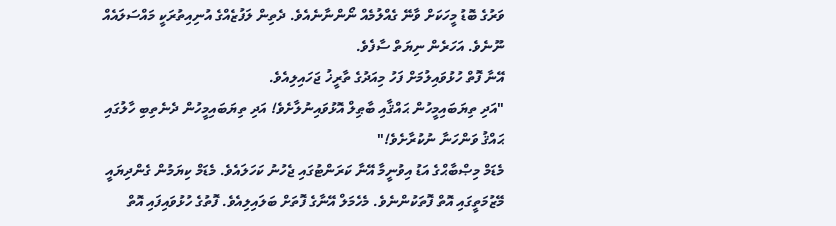ވަރުގެ ބޮޑު މީހަކަށް ވާނޭ ގެއްލުމެއް ނޯންނާނެއެވެ. ދެތިން ލަފުޒެއްގެ އުނިއިތުރަކީ މައްސަލައެއް ނޫނެވެ. އަހަރެން ނިޔަތް ސާފެވެ.
އޭނާ ފޮތް ހުޅުވައިލުމަށް ފަހު މިއަދުގެ ތާރީޚު ޖަހައިލިއެވެ.
"އަދި ތިޔަބައިމީހުން ޙައްޤާއި ބާޠިލް އޮޅުވައިނުލާށެވެ! އަދި ތިޔަބައިމީހުން ދެނެތިބި ހާލުގައި ޙައްޤު ވަންހަނާ ނުކުރާށެވެ!"
މެޑަމް މިޞްބާޙްގެ އަޑު އިވުނީމާ އޭނާ ކަރަންޓުގައި ޖެހުނު ކަހަލައެވެ. މެޑަމް ކިޔަމުން ގެންދިޔައީ މޭޒުމަތީގައި އޮތް ފޮތަކުންނެވެ. މެހެމަލް އޭނާގެ ފޮތަށް ބަލައިލިއެވެ. ފޮތުގެ ހުޅުވައިފައި އޮތް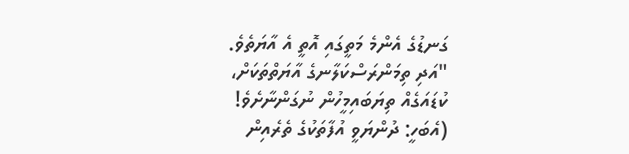ގަނޑުގެ އެންމެ މަތީގައި އޮތީ އެ އާޔަތެވެ.
"އަދި ތިމަންރަސްކަލާނގެ އާޔަތްތަކަށް، ކުޑައަގެއް ތިޔަބައިމީހުން ނުގަންނާށެވެ! (އެބަހީ: ދުންޔަވީ އުފާތަކުގެ ތެރެއިން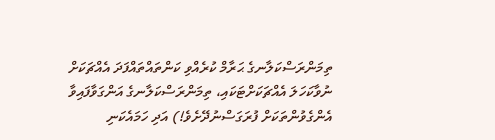ތިމަންރަސްކަލާނގެ ޙަރާމް ކުރެއްވި ކަންތައްތައްފަދަ އެއްޗަކަށް ނުވާކަހަލަ އެއްޗަކަށްޓަކައި، ތިމަންރަސްކަލާނގެ އަންގަވާފައިވާ އެންގެވުންތަކަށް ފުރަގަސްނުދޭށެވެ!) އަދި ހަމައެކަނި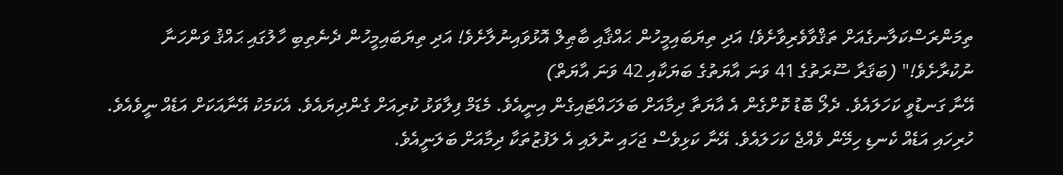ތިމަންރަސްކަލާނގެއަށް ތަޤްވާވެރިވާށެވެ! އަދި ތިޔަބައިމީހުން ޙައްޤާއި ބާޠިލް އޮޅުވައިނުލާށެވެ! އަދި ތިޔަބައިމީހުން ދެނެތިބި ހާލުގައި ޙައްޤު ވަންހަނާ ނުކުރާށެވެ!" (ބަޤަރާ ސޫރަތުގެ 41 ވަނަ އާޔަތުގެ ބަޔަކާއި 42 ވަނަ އާޔަތް)
އޭނާ ގަނޑުވީ ކަހަލައެވެ. ދެލޯ ބޮޑު ކޮށްގެން އެ އާޔަތާ ދިމާއަށް ބަލަހައްޓައިގެން އިނީއެވެ. މެޑަމް ފިލާވަޅު ކުރިއަށް ގެންދިޔައެވެ. އެކަމަކު އޭނާއަކަށް އަޑެއް ނީވެއެވެ. ހުރިހައި އަޑެއް ކެނޑި ހިމޭން ވެއްޖެ ކަހަލައެވެ. އޭނާ ކަޅިވެސް ޖަހައި ނުލައި އެ ލަފުޒުތަކާ ދިމާއަށް ބަލަނީއެވެ.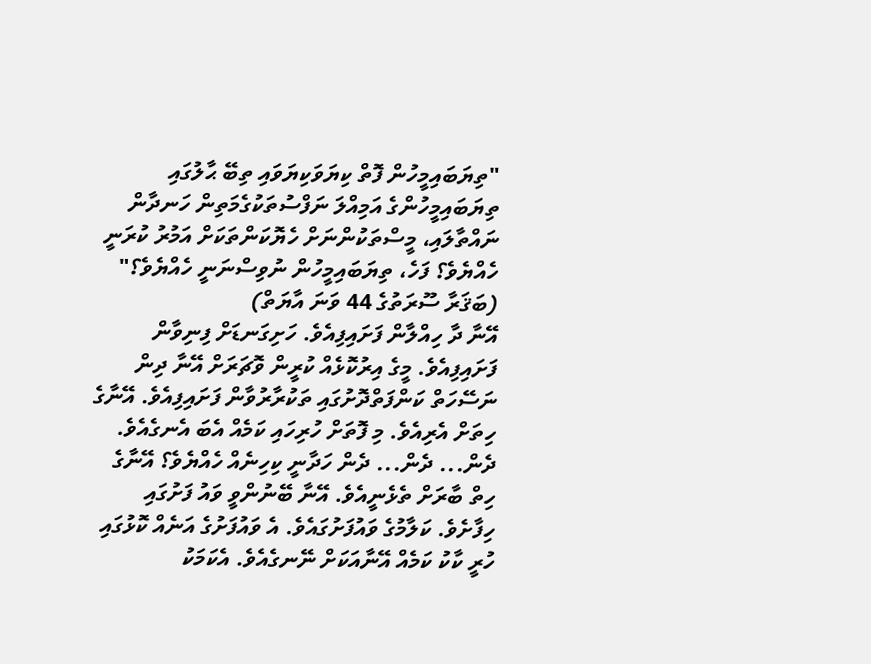"ތިޔަބައިމީހުން ފޮތް ކިޔަވަކިޔަވައި ތިބޭ ޙާލުގައި ތިޔަބައިމީހުންގެ އަމިއްލަ ނަފްސުތަކުގެމަތިން ހަނދާން ނައްތާލައި، މީސްތަކުންނަށް ހެޔޮކަންތަކަށް އަމުރު ކުރަނީ ހެއްޔެވެ؟ ފަހެ، ތިޔަބައިމީހުން ނުވިސްނަނީ ހެއްޔެވެ؟" (ބަޤަރާ ސޫރަތުގެ 44 ވަނަ އާޔަތް)
އޭނާ ދާ ހިއްލާން ފަށައިފިއެވެ. ހަށިގަނޑަށް ފިނިވާން ފަށައިފިއެވެ. މީގެ އިރުކޮޅެއް ކުރީން ވޮޗަރަށް އޭނާ ދިން ނަސޭހަތް ކަންފަތްދޮށުގައި ތަކުރާރުވާން ފަށައިފިއެވެ. އޭނާގެ ހިތަށް އެރިއެވެ. މި ފޮތަށް ހުރިހައި ކަމެއް އެބަ އެނގެއެވެ.
ދެން... ދެން... ދެން ހަދާނީ ކިހިނެއް ހެއްޔެވެ؟ އޭނާގެ ހިތް ބާރަށް ތެޅެނީއެވެ. އޭނާ ބޭނުންވީ ވައު ފަށުގައި ހިފާށެވެ. ކަލާމުގެ ވައުފަށުގައެވެ. އެ ވައުފަށުގެ އަނެއް ކޮޅުގައި ހުރީ ކާކު ކަމެއް އޭނާއަކަށް ނޭނގެއެވެ. އެކަމަކު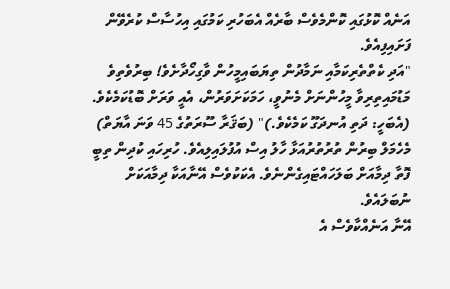އަނެއް ކޮޅުގައި ކޮންމެވެސް ބާރެއް އެބަހުރި ކަމުގައި އިހުސާސް ކުރެވޭން ފަށައިފިއެވެ.
"އަދި ކެތްތެރިކަމާއި ނަމާދުން ތިޔަބައިމީހުން ވާގިހޯދާށެވެ! ބިރުވެތިވެ މަޑުމައިތިރިވާ މީހުންނަށް މެނުވީ، ހަމަކަށަވަރުން، އެއީ ވަރަށް ބޮޑުކަމެކެވެ. (އެބަހީ: ދަތި އުނދަގޫ ކަމެކެވެ.)" (ބަޤަރާ ސޫރަތުގެ 45 ވަނަ އާޔަތް)
މެހެމަލް ބިރުން ތުރުތުރުއަޅާ ހާލު އިސް އުފުލައިލިއެވެ. ހުރިހައި ކުދިން ތިބީ ފޮތާ ދިމާއަށް ބަލަހައްޓައިގެންނެވެ. އެކަކުވެސް އޭނާއަކާ ދިމާއަކަށް ނުބަލައެވެ.
އޭނާ އަނެއްކާވެސް އެ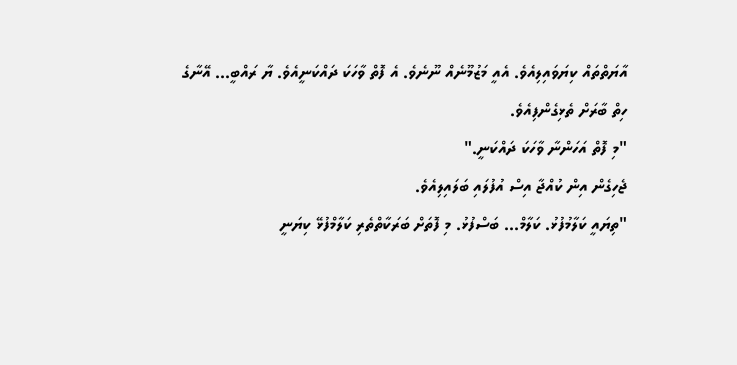އާޔަތްތައް ކިޔަވައިލިއެވެ. އެއީ މަޒުމޫނެއް ނޫނެވެ. އެ ފޮތް ވާހަކަ ދައްކަނީއެވެ. ޔާ ރައްބީ... އޭނާގެ ހިތް ބާރަށް ތެޅިގެންފިއެވެ.
"މި ފޮތް އަހަންނާ ވާހަކަ ދައްކަނީ."
ޖެހިގެން އިން ކުއްޖާ އިސް އުފުލައި ބަލައިލިއެވެ.
"ތިޔައީ ކަލާމުފުޅު. ކަލާމް... ބަސްފުޅު. މި ފޮތަށް ބަރަކާތްތެރި ކަލާމްފުޅޭ ކިޔަނީ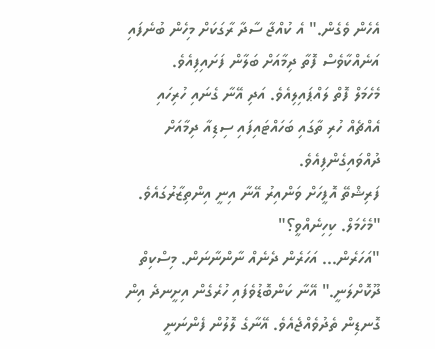އެހެން ވެގެން." އެ ކުއްޖާ ސާދާ ރާގަކަށް މިހެން ބުނެފައި އަނެއްކާވެސް ފޮތާ ދިމާއަށް ބަލާން ފަށައިފިއެވެ.
މެހެމަލް ފޮތް ލައްޕައިލިއެވެ. އަދި އޭނާ ގެނައި ހުރިހައި އެއްޗެއް ހުރި ތާގައި ބަހައްޓައިފައި ސިޑިއާ ދިމާއަށް ދުއްވައިގެންފިއެވެ.
ފަރިޝްތޭ އޮފީހަށް ވަންއިރު އޭނާ އިނީ އިންތިޒާރުގައެވެ.
"މެހެމަލް. ކިހިނެއްވީ؟"
"އަހަރެން... އަހަރެން ދެނެއް ނާންނާނަން. މިސްކިތް ދޫކޮށްލަނީ." އޭނާ ކަންބޮޑުވެފައި ހުރެގެން އިށީނދެ އިން ގޮނޑިން ތެދުވެއްޖެއެވެ. އޭނާގެ ލޮލުން ފެންނަނީ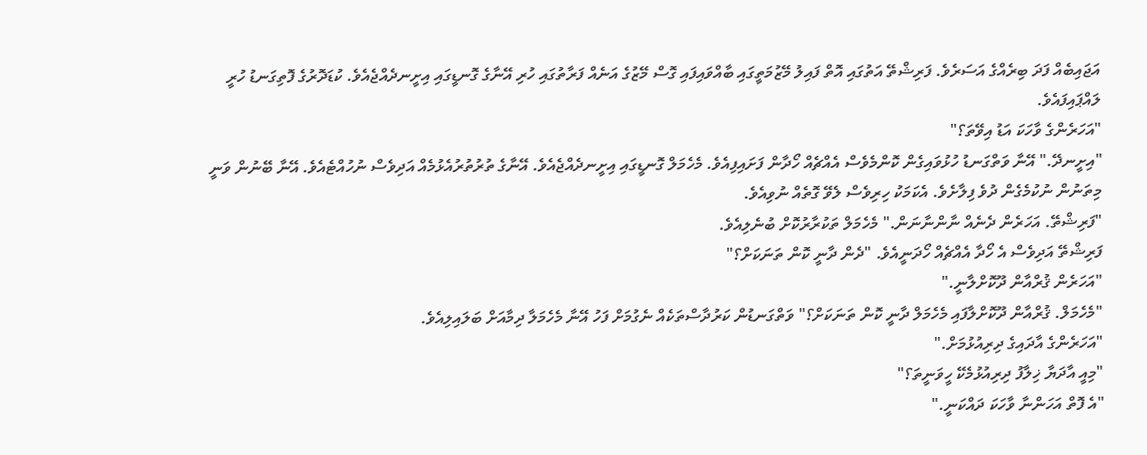އަޖައިބެއް ފަދަ ބިރެއްގެ އަސަރެވެ. ފަރިޝްތޭ އަތުގައި އޮތް ފައިލު މޭޒުމަތީގައި ބާއްވައިފައި ގޮސް މޭޒުގެ އަނެއް ފަރާތުގައި ހުރި އޭނާގެ ގޮނޑީގައި އިށީނދެއްޖެއެވެ. ކުޑަދޮރުގެ ފޮތިގަނޑު ހުރީ ލައްޕައިފައެވެ.
"އަހަރެންގެ ވާހަކަ އަޑު އިވޭތަ؟"
"އިށީނދޭ." އޭނާ ވަތްގަނޑު ހުޅުވައިގެން ކޮންމެވެސް އެއްޗެއް ހޯދާން ފަށައިފިއެވެ. މެހެމަލް ގޮނޑީގައި އިށީނދެއްޖެއެވެ. އޭނާގެ ތުރުތުރުއެޅުމެއް އަދިވެސް ނުހުއްޓެއެވެ. އޭނާ ބޭނުން ވަނީ މިތަނުން ނުކުމެގެން ދުވެ ފިލާށެވެ. އެކަމަކު ހިރިވެސް ލެވޭ ގޮތެއް ނުވިއެވެ.
"ފަރިޝްތޭ. އަހަރެން ދެނެއް ނާންނާނަން." މެހެމަލް ތަކުރާރުކޮށް ބުނެލިއެވެ.
ފަރިޝްތޭ އަދިވެސް އެ ހޯދާ އެއްޗެއް ހޯދަނީއެވެ. "ދެން ދާނީ ކޮން ތަނަކަށް؟"
"އަހަރެން ޤުރްއާން ދޫކޮށްލާނީ."
"މެހެމަލް. ޤުރްއާން ދޫކޮށްލާފައި މެހެމަލް ދާނީ ކޮން ތަނަކަށް؟" ވަތްގަނޑުން ކަރުދާސްތަކެއް ނެގުމަށް ފަހު އޭނާ މެހެމަލާ ދިމާއަށް ބަލައިލިއެވެ.
"އަހަރެންގެ އާދައިގެ ދިރިއުޅުމަށް."
"މިއީ އާދަޔާ ޚިލާފު ދިރިއުޅުމެކޭ ހީވަނީތަ؟"
"އެ ފޮތް އަހަންނާ ވާހަކަ ދައްކަނީ."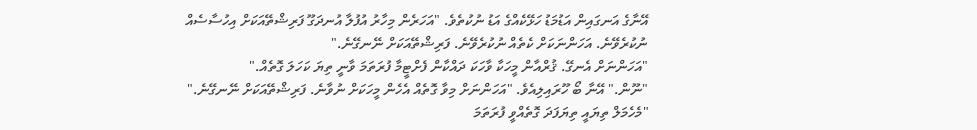އޭނާގެ އަނގައިން އަޑުމަޑު ހަޅޭކެއްގެ އަޑު ނުކުތެވެ. "އަހަރެން މިހާރު އުފުލާ އުނދަގޫ ފަރިޝްތޭއަކަށް އިހުސާސެއް ނުކުރެވޭނެ. އަހަންނަކަށް ކެތެއް ނުކުރެވޭނެ. ފަރިޝްތޭއަކަށް ނޭނގޭނެ."
"އަހަންނަށް އެނގޭ. ޤުރްއާން މީހަކާ ވާހަކަ ދައްކާން ފެށްޓީމާ ފުރަތަމަ ވާނީ ތިޔަ ކަހަލަ ގޮތެއް."
"ނޫން." އޭނާ ބޯ ހޫރައިލިއެވެ. "އަހަންނަށް މިވާ ގޮތެއް އެހެން މީހަކަށް ނުވާނެ. ފަރިޝްތޭއަކަށް ނޭނގޭނެ."
"މެހެމަލް ތިޔައީ ތިޔަފަދަ ގޮތެއްވީ ފުރަތަމަ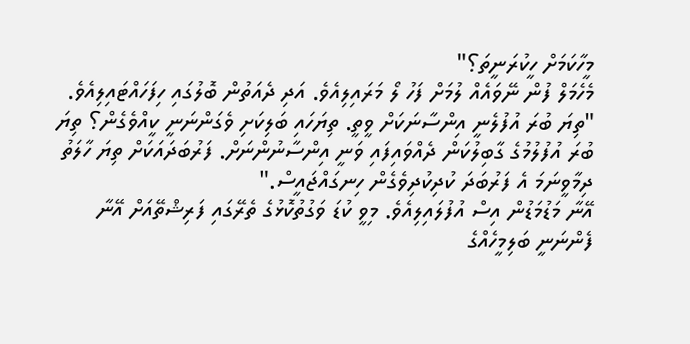މީހާކަމަށް ހީކުރަނީތަ؟"
މެހެމަލް ފުން ނޭވައެއް ލުމަށް ފަހު ލޯ މަރައިލިއެވެ. އަދި ދެއަތުން ބޮލުގައި ހިފަހައްޓައިލިއެވެ.
"ތިޔަ ބުރަ އުފުލެނީ އިންސާނަކަށް ވީތީ. ތިޔަހައި ބަލިކަށި ވެގަންނަނީ ކީއްވެގެން؟ ތިޔަ ބުރަ އުފުލުމުގެ ގާބިލުކަން ދެއްވައިފައި ވަނީ އިންސާނުންނަށް. ފަރުބަދައަކަށް ތިޔަ ހާލަތު ދިމާވީނަމަ އެ ފަރުބަދަ ކުދިކުދިވެގެން ހިނގައްޖައީސް."
އޭނާ މަޑުމަޑުން އިސް އުފުލައިލިއެވެ. މިވީ ކުޑަ ވަގުތުކޮޅުގެ ތެރޭގައި ފަރިޝްތޭއަށް އޭނާ ފެންނަނީ ބަލިމީހެއްގެ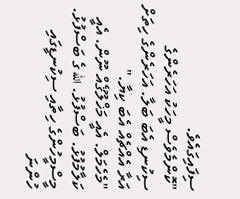ސިފައިގައެވެ.
"ކޮންމެވެސް މީހަކު އަހަރެންގެ ސިކުނޑި އެބަ ބަލާ. އަހަރެންގެ ހިތަށް އަރާ އެއްޗެއް އެބަ ކިޔާ."
"މެހެމަލް. އެއީ މަޚްލޫޤެއް ނޫން. އެއީ ކަލާމުފުޅު. ބަސްފުޅު. الله ގެ ބަސްފުޅު. މީސްމީހުންގެ ހިތާއި ސިކުނޑީގައި ހުންނަ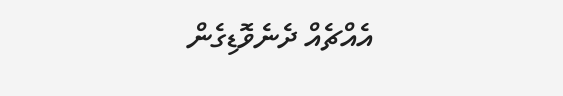އެއްޗެއް ދެނެވޮޑިގެން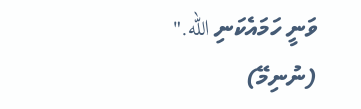ވަނީ ހަމައެކަނި الله."
(ނުނިމޭ)